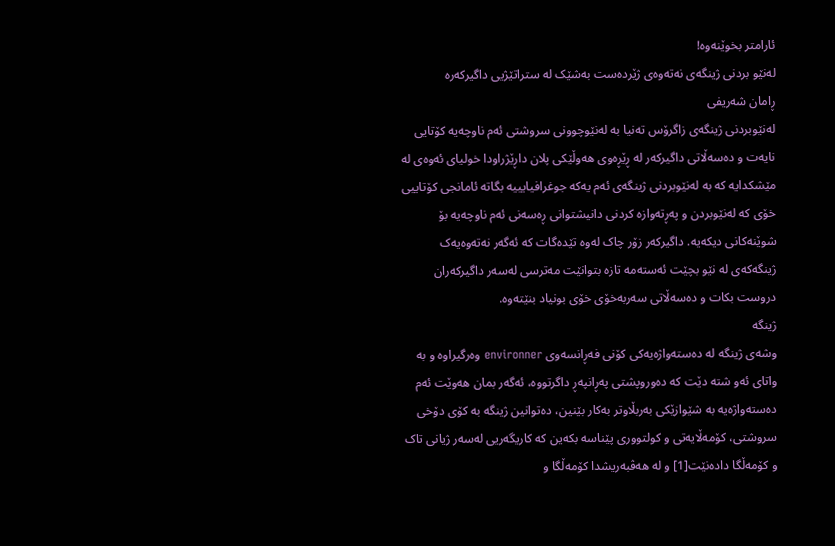ئارامتر بخوێنەوە!
لەنێو بردنی ژینگەی نەتەوەی ژێردەست بەشێک لە ستراتێژیی داگیرکەرە
ڕامان شەریفی
لەنێوبردنی ژینگەی زاگرۆس تەنیا بە لەنێوچوونی سروشتی ئەم ناوچەیە کۆتایی نایەت و دەسەڵاتی داگیرکەر لە ڕێڕەوی هەوڵێکی پلان داڕێژراودا خولیای ئەوەی لە مێشکدایە کە بە لەنێوبردنی ژینگەی ئەم یەکە جوغرافیایییە بگاتە ئامانجی کۆتاییی خۆی کە لەنێوبردن و پەڕتەوازە کردنی دانیشتوانی ڕەسەنی ئەم ناوچەیە بۆ شوێنەکانی دیکەیە. داگیرکەر زۆر چاک لەوە تێدەگات کە ئەگەر نەتەوەیەک ژینگەکەی لە نێو بچێت ئەستەمە تازە بتوانێت مەترسی لەسەر داگیرکەران دروست بکات و دەسەڵاتی سەربەخۆی خۆی بونیاد بنێتەوە.
ژینگە
وشەی ژینگە لە دەستەواژەیەکی کۆنی فەڕانسەوی environner وەرگیراوە و بە واتای ئەو شتە دێت کە دەوروپشتی پەڕانپەڕ داگرتووە، ئەگەر بمان هەوێت ئەم دەستەواژەیە بە شێوازێکی بەربڵاوتر بەکار بێنین، دەتوانین ژینگە بە کۆی دۆخی سروشتی، کۆمەڵایەتی و کولتووری پێناسە بکەین کە کاریگەریی لەسەر ژیانی تاک و کۆمەڵگا دادەنێت[1] و لە هەڤبەریشدا کۆمەڵگا و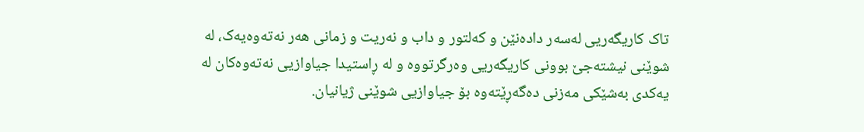تاک کاریگەریی لەسەر دادەنێن و کەلتور و داب و نەریت و زمانی هەر نەتەوەیەک، لە شوێنی نیشتەجێ بوونی کاریگەریی وەرگرتووە و لە ڕاستیدا جیاوازیی نەتەوەکان لە یەکدی بەشێکی مەزنی دەگەڕێتەوە بۆ جیاوازیی شوێنی ژیانیان.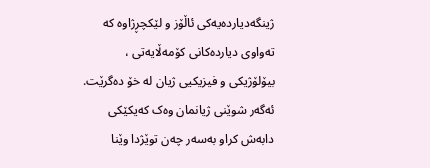ژینگەدیاردەیەکی ئاڵۆز و لێکچڕژاوە کە تەواوی دیاردەکانی کۆمەڵایەتی ، بیۆلۆژیکی و فیزیکیی ژیان لە خۆ دەگرێت. ئەگەر شوێنی ژیانمان وەک کەیکێکی دابەش کراو بەسەر چەن توێژدا وێنا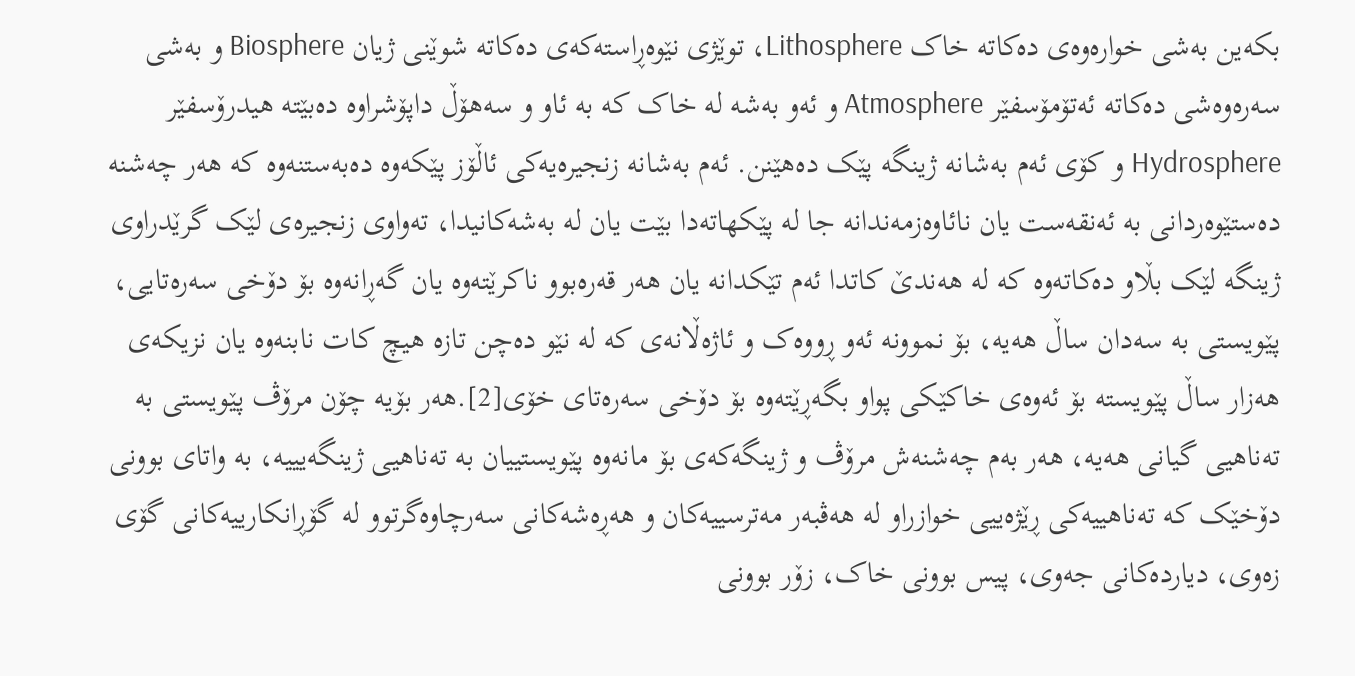بکەین بەشی خوارەوەی دەکاتە خاک Lithosphere، توێژی نێوەڕاستەکەی دەکاتە شوێنی ژیان Biosphere و بەشی سەرەوەشی دەکاتە ئەتۆمۆسفێر Atmosphere و ئەو بەشە لە خاک کە بە ئاو و سەهۆڵ داپۆشراوە دەبێتە هیدرۆسفێر Hydrosphere و کۆی ئەم بەشانە ژینگە پێک دەهێنن. ئەم بەشانە زنجیرەیەکی ئاڵۆز پێکەوە دەبەستنەوە کە هەر چەشنە دەستێوەردانی بە ئەنقەست یان نائاوەزمەندانە جا لە پێکهاتەدا بێت یان لە بەشەکانیدا، تەواوی زنجیرەی لێک گرێدراوی ژینگە لێک بڵاو دەکاتەوە کە لە هەندێ کاتدا ئەم تێکدانە یان هەر قەرەبوو ناکرێتەوە یان گەڕانەوە بۆ دۆخی سەرەتایی، پێویستی بە سەدان ساڵ هەیە، بۆ نموونە ئەو ڕووەک و ئاژەڵانەی کە لە نێو دەچن تازە هیچ کات نابنەوە یان نزیکەی هەزار ساڵ پێویستە بۆ ئەوەی خاکێکی پواو بگەڕێتەوە بۆ دۆخی سەرەتای خۆی[2].هەر بۆیە چۆن مرۆڤ پێویستی بە تەناهیی گیانی هەیە، هەر بەم چەشنەش مرۆڤ و ژینگەکەی بۆ مانەوە پێویستییان بە تەناهیی ژینگەیییە، بە واتای بوونی دۆخێک کە تەناهییەکی ڕێژەییی خوازراو لە هەڤبەر مەترسییەکان و هەڕەشەکانی سەرچاوەگرتوو لە گۆڕانکارییەکانی گۆی زەوی، دیاردەکانی جەوی، پیس بوونی خاک، زۆر بوونی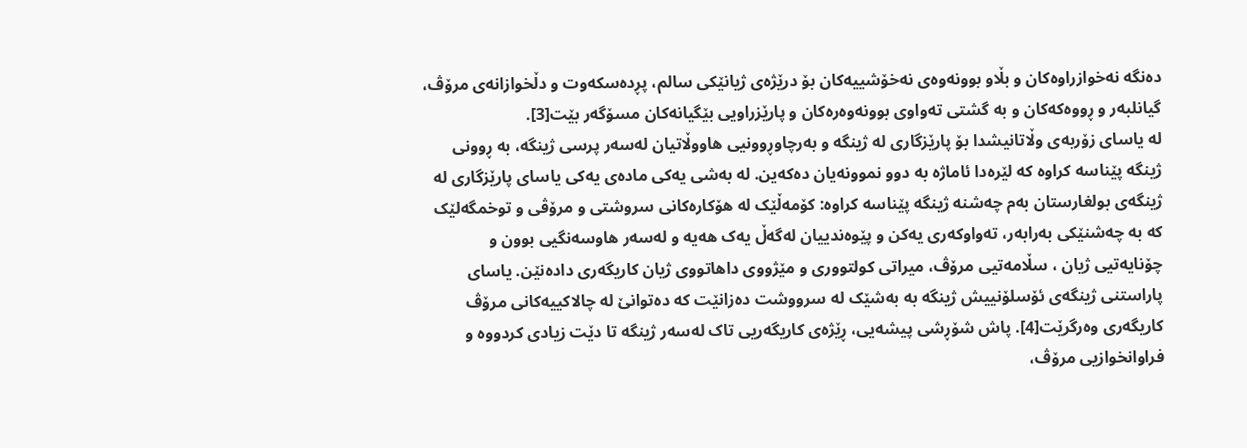دەنگە نەخوازراوەکان و بڵاو بوونەوەی نەخۆشییەکان بۆ درێژەی ژیانێکی سالم، پڕدەسکەوت و دڵخوازانەی مرۆڤ، گیانلبەر و ڕووەکەکان و بە گشتی تەواوی بوونەوەرەکان و پارێزراویی بێگیانەکان مسۆگەر بێت[3].
لە یاسای زۆربەی وڵاتانیشدا بۆ پارێزگاری لە ژینگە و بەرچاوڕوونیی هاووڵاتیان لەسەر پرسی ژینگە، بە ڕوونی ژینگە پێناسە کراوە کە لێرەدا ئاماژە بە دوو نموونەیان دەکەین. لە بەشی یەکی مادەی یەکی یاسای پارێزگاری لە ژینگەی بولغارستان بەم چەشنە ژینگە پێناسە کراوە: کۆمەڵێک لە هۆکارەکانی سروشتی و مرۆڤی و توخمگەلێک کە بە چەشنێکی بەرابەر، تەواوکەری یەکن و پێوەندییان لەگەڵ یەک هەیە و لەسەر هاوسەنگیی بوون و چۆنایەتیی ژیان ، سڵامەتیی مرۆڤ، میراتی کولتووری و مێژووی داهاتووی ژیان کاریگەری دادەنێن. یاسای پاراستنی ژینگەی ئۆسلۆنییش ژینگە بە بەشێک لە سرووشت دەزانێت کە دەتوانێ لە چالاکییەکانی مرۆڤ کاریگەری وەرگرێت[4]. پاش شۆڕشی پیشەیی، ڕێژەی کاریگەریی تاک لەسەر ژینگە تا دێت زیادی کردووە و فراوانخوازیی مرۆڤ،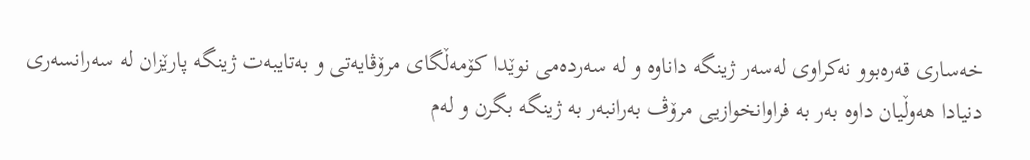خەساری قەرەبوو نەکراوی لەسەر ژینگە داناوە و لە سەردەمی نوێدا کۆمەڵگای مرۆڤایەتی و بەتایبەت ژینگە پارێزان لە سەرانسەری دنیادا هەوڵیان داوە بەر بە فراوانخوازیی مرۆڤ بەرانبەر بە ژینگە بگرن و لەم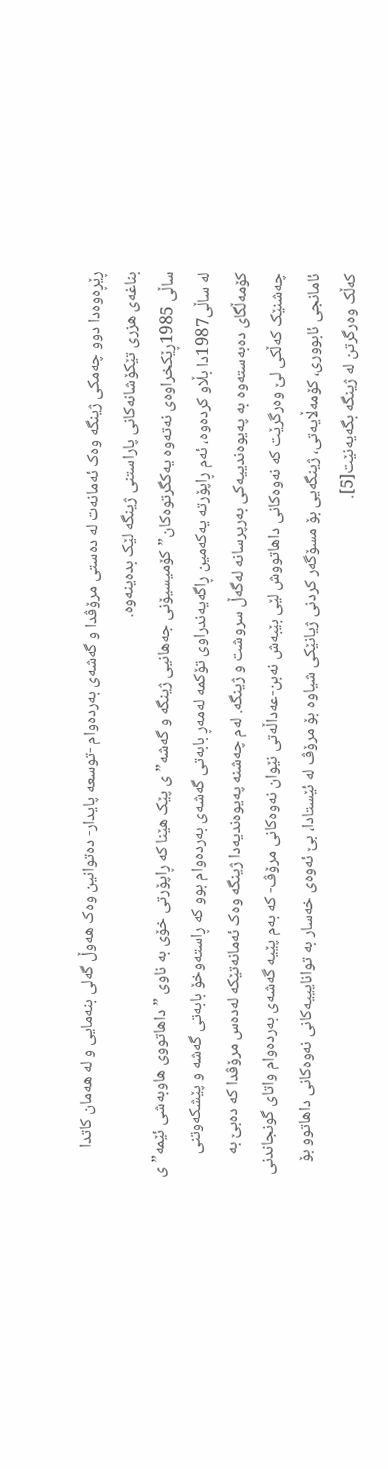ڕێڕەوەدا دوو چەمکی ژینگە وەک ئەمانەت لە دەستی مرۆڤدا و گەشەی بەردەوام -توسعە پایدار- دەتوانین وەک هەوڵ گەلی بنەمایی و لە هەمان کاتدا بناغەی هزری تێکۆشانەکانی پاراستنی ژینگە لێک بدەینەوە.
ساڵی 1985ڕێکخراوەی نەتەوە یەکگرتوەکان”کۆمیسیۆنی جەهانیی ژینگە و گەشە”ی پێک هێنا کە ڕاپۆرتی خۆی بە ناوی ” داهاتووی هاوبەشی ئێمە”ی لە ساڵی1987دا بڵاو کردەوە، ئەم ڕاپۆرتە یەکەمین ڕاگەیەندراوی تۆکمە لەمەڕ بابەتی گەشەی بەردەوام بوو کە ڕاستەوخۆ بابەتی گەشە و پێشکەوتنی کۆمەڵگای دەبەستەوە بە پەیوەندییەکی بەرپرسانە لەگەڵ سروشت و ژینگە. لەم چەشنە پەیوەندیەدا ژینگە وەک ئەمانەتێکە لەدەس مرۆڤدا کە دەبێ بە چەشنێک کەڵکی لێ وەرگرێت کە نەوەکانی داهاتووش لێی بێبەش نەبن-عەداڵەتی نێوان نەوەکانی مرۆڤ- کە بەم پێیە گەشەی بەردەوام واتای گونجاندنی ئامانجی ئابووری، کۆمەڵایەتی، ژینگەیی بۆ مسۆگەر کردنی ژیانێکی شیاوە بۆ مرۆڤ لە ئێستادا، بێ ئەوەی خەسار بە توانایییەکانی نەوەکانی داهاتوو بۆ کەڵک وەرگرتن لە ژینگە بگەیەنێت[5].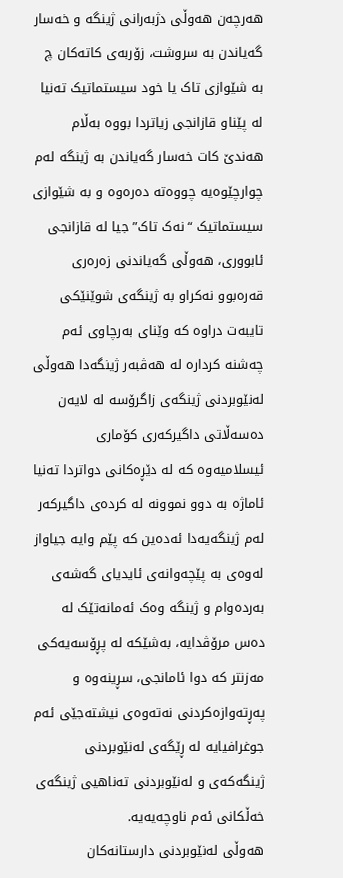هەرچەن هەوڵی دژبەرانی ژینگە و خەسار گەیاندن بە سروشت، زۆربەی کاتەکان چ بە شێوازی تاک یا خود سیستماتیک تەنیا لە پێناو قازانجی زیاتردا بووە بەڵام هەندێ کات خەسار گەیاندن بە ژینگە لەم چوارچێوەیە چووەتە دەرەوە و بە شێوازی سیستماتیک “نەک تاک” جیا لە قازانجی ئابووری، هەوڵی گەیاندنی زەرەری قەرەبوو نەکراو بە ژینگەی شوێنێکی تایبەت دراوە کە وێنای بەرچاوی ئەم چەشنە کردارە لە هەڤبەر ژینگەدا هەوڵی لەنێوبردنی ژینگەی زاگرۆسە لە لایەن دەسەڵاتی داگیرکەری کۆماری ئیسلامیەوە کە لە دێڕەکانی دواتردا تەنیا ئاماژە بە دوو نموونە لە کردەی داگیرکەر لەم ژینگەیەدا ئەدەین کە پێم وایە جیاواز لەوەی بە پێچەوانەی ئایدیای گەشەی بەردەوام و ژینگە وەک ئەمانەتێک لە دەس مرۆڤدایە، بەشێکە لە پڕۆسەیەکی مەزنتر کە دوا ئامانجی، سڕینەوە و پەڕتەوازەکردنی نەتەوەی نیشتەجێی ئەم جوغرافیایە لە ڕێگەی لەنێوبردنی ژینگەکەی و لەنێوبردنی تەناهیی ژینگەی خەڵکانی ئەم ناوچەیەیە.
هەوڵی لەنێوبردنی دارستانەکان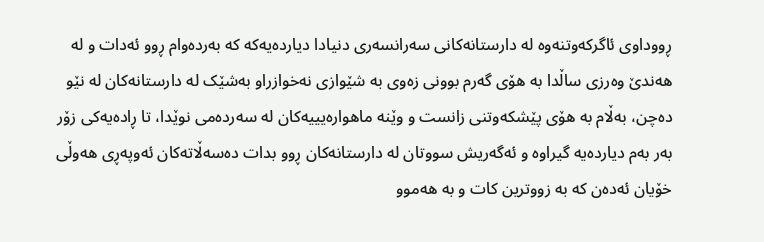ڕووداوی ئاگرکەوتنەوە لە دارستانەکانی سەرانسەری دنیادا دیاردەیەکە کە بەردەوام ڕوو ئەدات و لە هەندێ وەرزی ساڵدا بە هۆی گەرم بوونی زەوی بە شێوازی نەخوازراو بەشێک لە دارستانەکان لە نێو دەچن، بەڵام بە هۆی پێشکەوتنی زانست و وێنە ماهوارەیییەکان لە سەردەمی نوێدا، تا ڕادەیەکی زۆر بەر بەم دیاردەیە گیراوە و ئەگەریش سووتان لە دارستانەکان ڕوو بدات دەسەڵاتەکان ئەوپەڕی هەوڵی خۆیان ئەدەن کە بە زووترین کات و بە هەموو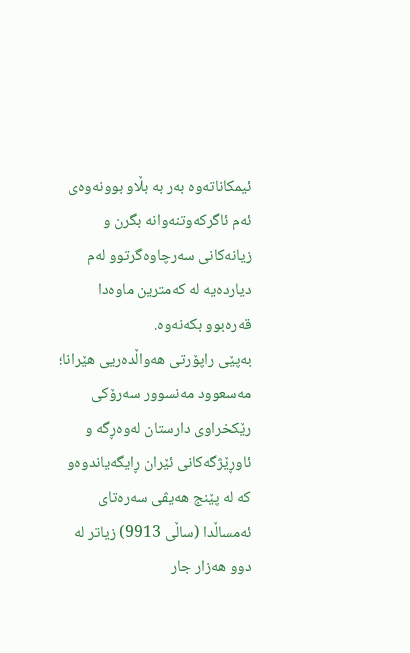ئیمکاناتەوە بەر بە بڵاو بوونەوەی ئەم ئاگرکەوتنەوانە بگرن و زیانەکانی سەرچاوەگرتوو لەم دیاردەیە لە کەمترین ماوەدا قەرەبوو بکەنەوە.
بەپێی راپۆرتی هەواڵدەریی هێرانا؛ مەسعوود مەنسوور سەرۆکی رێکخراوی دارستان لەوەڕگە و ئاوڕێژگەکانی ئێران ڕایگەیاندوەو کە لە پێنج هەیڤی سەرەتای ئەمساڵدا (ساڵی 9913) زیاتر لە دوو هەزار جار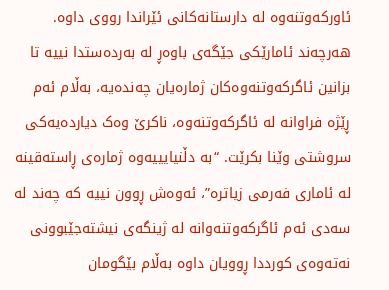ئاورکەوتنەوە لە دارستانەکانی ئێراندا رووی داوە. هەرچەند ئامارێکی جێگەی باوەڕ لە بەردەستدا نییە تا بزانین ئاگرکەوتنەوەکان ژمارەیان چەندەیە، بەڵام ئەم ڕێژە فراوانە لە ئاگرکەوتنەوە، ناکرێ وەک دیاردەیەکی سروشتی وێنا بکرێت. “بە دڵنیایییەوە ژمارەی ڕاستەقینە لە ئاماری فەرمی زیاترە”، ئەوەش ڕوون نییە کە چەند لە سەدی ئەم ئاگرکەوتنەوانە لە ژینگەی نیشتەجێبوونی نەتەوەی کورددا ڕوویان داوە بەڵام بێگومان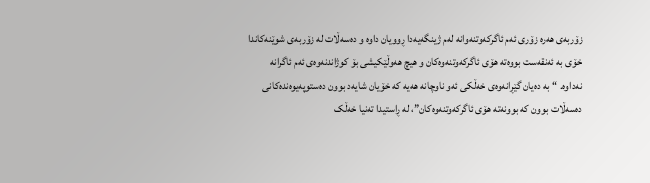زۆربەی هەرە زۆری ئەم ئاگرکەوتنەوانە لەم ژینگەیەدا ڕوویان داوە و دەسەڵات لە زۆربەی شوێنەکاندا خۆی بە ئەنقەست بووەتە هۆی ئاگرکەوتنەوەکان و هیچ هەوڵێکیشی بۆ کوژاندنەوەی ئەم ئاگرانە نەداوە. “بە دەیان گێڕانەوەی خەڵکی ئەو ناوچانە هەیە کە خۆیان شایەد بوون دەستوپەیوەندەکانی دەسەڵات بوون کە بوونەتە هۆی ئاگرکەوتنەوەکان”، لە ڕاستیدا تەنیا خەڵک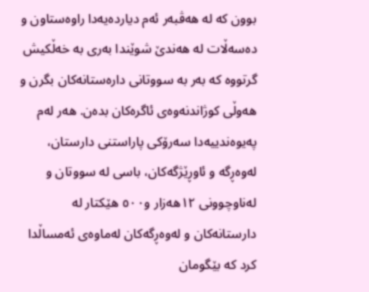بوون کە لە هەڤبەر ئەم دیاردەیەدا راوەستاون و دەسەڵات لە هەندێ شوێندا بەری بە خەڵکیش گرتووە کە بەر بە سووتانی دارەستانەکان بگرن و هەوڵی کوژاندنەوەی ئاگرەکان بدەن. هەر لەم پەیوەندییەدا سەرۆکی پاراستنی دارستان، لەوەڕگە و ئاوڕێژگەکان، باسی لە سووتان و لەناوچوونی ١٢هەزار و٥٠٠ هێکتار لە دارستانەکان و لەوەڕگەکان لەماوەی ئەمساڵدا کرد کە بێگومان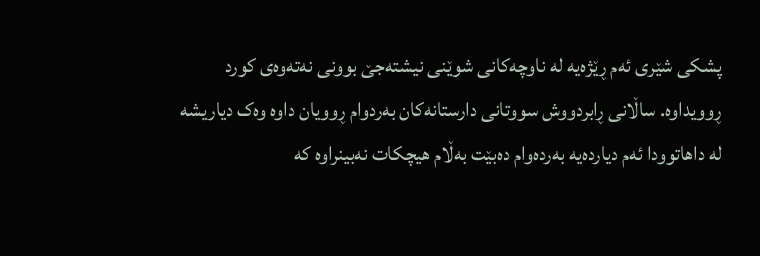پشکی شێری ئەم ڕێژەیە لە ناوچەکانی شوێنی نیشتەجێ بوونی نەتەوەی کورد ڕوویداوە. ساڵانی ڕابردووش سووتانی دارستانەکان بەردوام ڕوویان داوە وەک دیاریشە لە داهاتوودا ئەم دیاردەیە بەردەوام دەبێت بەڵام هیچکات نەبینراوە کە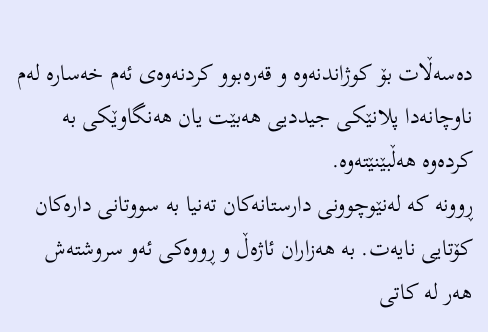دەسەڵات بۆ کوژاندنەوە و قەرەبوو کردنەوەی ئەم خەسارە لەم ناوچانەدا پلانێکی جیددیی هەبێت یان هەنگاوێکی بە کردەوە هەڵبێنێتەوە.
ڕوونە کە لەنێوچوونی دارستانەکان تەنیا بە سووتانی دارەکان کۆتایی نایەت. بە هەزاران ئاژەڵ و ڕووەکی ئەو سروشتەش هەر لە کاتی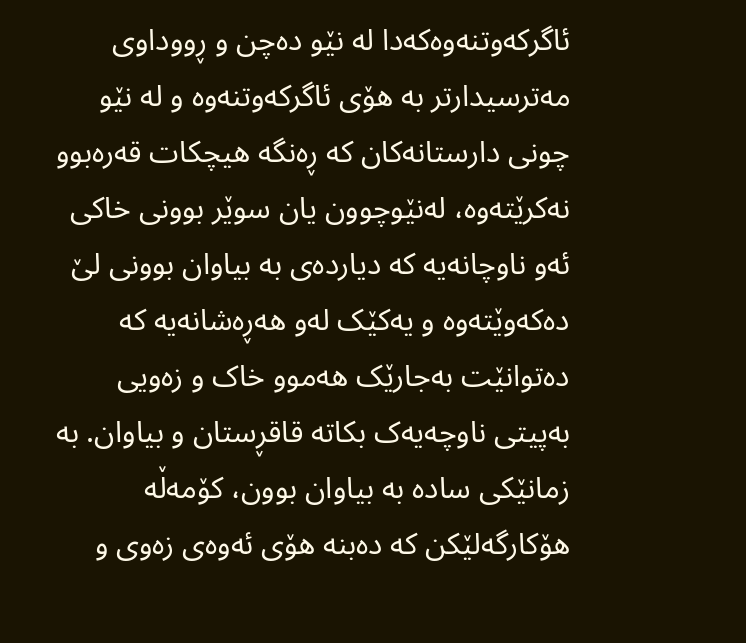ئاگرکەوتنەوەکەدا لە نێو دەچن و ڕووداوی مەترسیدارتر بە هۆی ئاگرکەوتنەوە و لە نێو چونی دارستانەکان کە ڕەنگە هیچکات قەرەبوو نەکرێتەوە، لەنێوچوون یان سوێر بوونی خاکی ئەو ناوچانەیە کە دیاردەی بە بیاوان بوونی لێ دەکەوێتەوە و یەکێک لەو هەڕەشانەیە کە دەتوانێت بەجارێک هەموو خاک و زەویی بەپیتی ناوچەیەک بکاتە قاقڕستان و بیاوان. بە زمانێکی سادە بە بیاوان بوون، کۆمەڵە هۆکارگەلێکن کە دەبنە هۆی ئەوەی زەوی و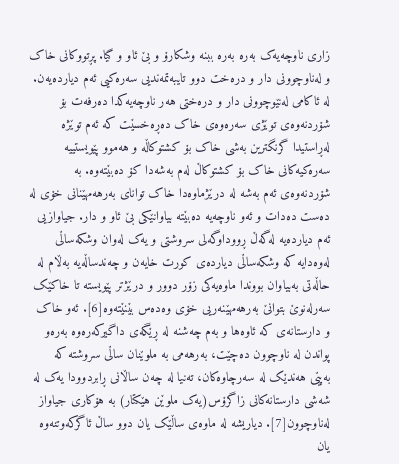زاری ناوچەیەک بەرە بەرە ببنە وشکارۆ و بێ ئاو و گیا. پڕتووکانی خاک و لەناوچوونی دار و درەخت دوو تایبەتمەندیی سەرەکیی ئەم دیاردەیەن. لە ئاکامی لەنێوچوونی دار و درەختی هەر ناوچەیەکدا دەرفەت بۆ شۆردنەوەی توێژی سەرەوەی خاک دەڕەخسێت کە ئەم توێژە لەڕاستیدا گرنگترین بەشی خاک بۆ کشتوکاڵە و هەموو پێویستییە سەرەکیەکانی خاک بۆ کشتوکاڵ لەم بەشەدا کۆ دەبێتەوە. بە شۆردنەوەی ئەم بەشە لە درێژماوەدا خاک توانای بەرهەمهێنانی خۆی لە دەست دەدات و ئەو ناوچەیە دەبێتە بیاوانێکی بێ ئاو و دار. جیاوازیی ئەم دیاردەیە لەگەڵ ڕووداوگەلی سروشتی و یەک لەوان وشکەساڵی لەوەدایە کە وشکەساڵی دیاردەی کورت خایەن و چەندساڵەیە بەڵام لە حاڵەتی بەبیاوان بووندا ماوەیەکی زۆر دوور و درێژتر پێویستە تا خاکێک سەرلەنوێ بتوانێ بەرهەمهێنەریی خۆی وەدەس بێنێتەوە[6]. ئەو خاک و دارستانەی کە ئاوەها و بەم چەشنە لە ڕێگەی داگیرکەرەوە بەرەو پواندن لە ناوچوون دەچێت، بەرهەمی بە ملوێنان ساڵی سروشتە کە بەپێی هەندێک لە سەرچاوەکان، تەنیا لە چەن ساڵانی ڕابردوودا یەک لە شەشی دارستانەکانی زاگرۆس(یەک ملوێن هێکتار) بە هۆکاری جیاواز لەناوچوون[7]. دیاریشە لە ماوەی ساڵێک یان دوو ساڵ ئاگرکەوتنەوە یان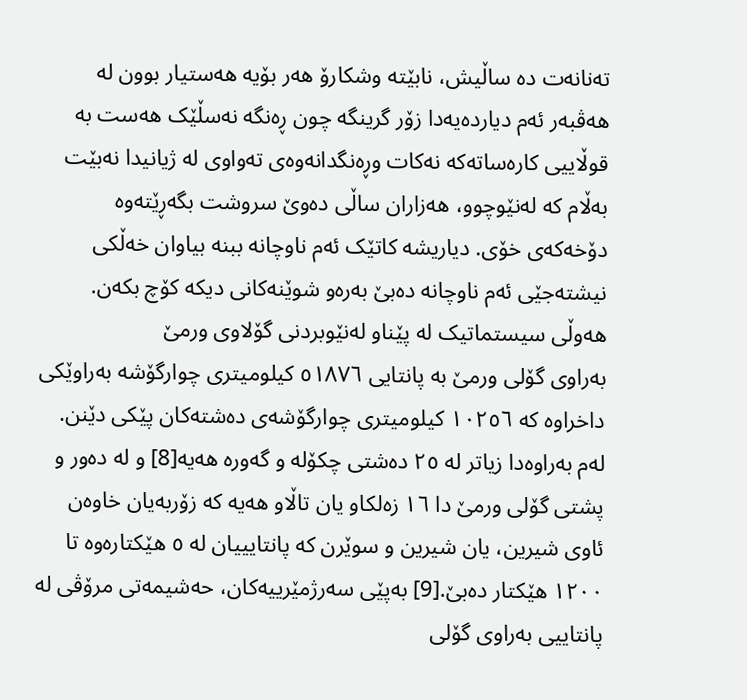تەنانەت دە ساڵیش، نابێتە وشکارۆ هەر بۆیە هەستیار بوون لە هەڤبەر ئەم دیاردەیەدا زۆر گرینگە چون ڕەنگە نەسڵێک هەست بە قوڵاییی کارەساتەکە نەکات وڕەنگدانەوەی تەواوی لە ژیانیدا نەبێت بەڵام کە لەنێوچوو، هەزاران ساڵی دەوێ سروشت بگەڕێتەوە دۆخەکەی خۆی. دیاریشە کاتێک ئەم ناوچانە ببنە بیاوان خەڵکی نیشتەجێی ئەم ناوچانە دەبێ بەرەو شوێنەکانی دیکە کۆچ بکەن.
هەوڵی سیستماتیک لە پێناو لەنێوبردنی گۆلاوی ورمێ
بەراوی گۆلی ورمێ بە پانتایی ٥١٨٧٦ کیلومیتری چوارگۆشە بەراوێکی داخراوە کە ١٠٢٥٦ کیلومیتری چوارگۆشەی دەشتەکان پێکی دێنن. لەم بەراوەدا زیاتر لە ٢٥ دەشتی چکۆلە و گەورە هەیە[8] و لە دەور و پشتی گۆلی ورمێ دا ١٦ زەلکاو یان تاڵاو هەیە کە زۆربەیان خاوەن ئاوی شیرین، یان شیرین و سوێرن کە پانتایییان لە ٥ هێکتارەوە تا ١٢٠٠ هێکتار دەبێ.[9] بەپێی سەرژمێرییەکان، حەشیمەتی مرۆڤی لە پانتاییی بەراوی گۆلی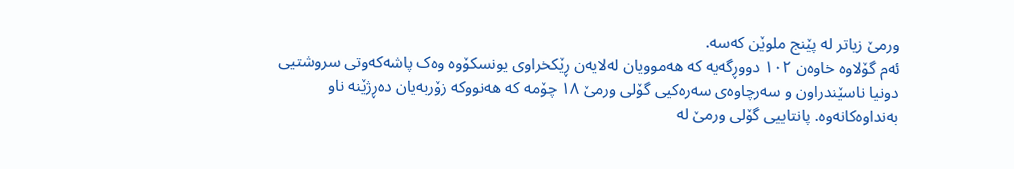ورمێ زیاتر لە پێنج ملوێن کەسە.
ئەم گۆلاوە خاوەن ١٠٢ دووڕگەیە کە هەموویان لەلایەن ڕێکخراوی یونسکۆوە وەک پاشەکەوتی سروشتیی دونیا ناسێندراون و سەرچاوەی سەرەکیی گۆلی ورمێ ١٨ چۆمە کە هەنووکە زۆربەیان دەڕژێنە ناو بەنداوەکانەوە. پانتاییی گۆلی ورمێ لە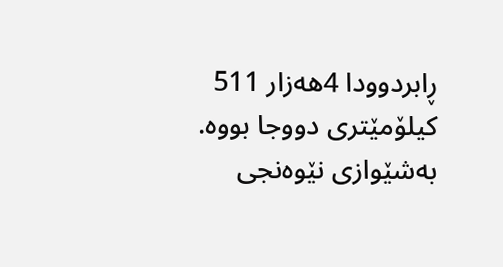ڕابردوودا 4هەزار 511 کیلۆمێتری دووجا بووە.
بەشێوازی نێوەنجی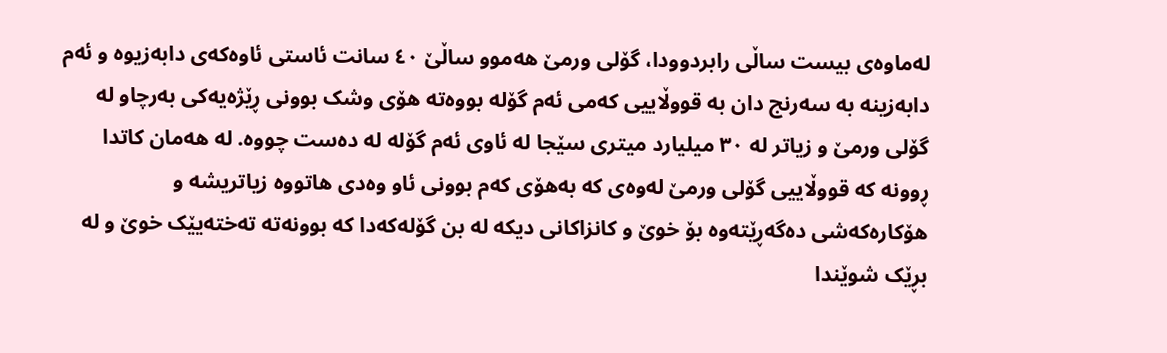لەماوەی بیست ساڵی رابردوودا، گۆلی ورمێ هەموو ساڵێ ٤٠ سانت ئاستی ئاوەکەی دابەزیوە و ئەم دابەزینە بە سەرنج دان بە قووڵاییی کەمی ئەم گۆلە بووەتە هۆی وشک بوونی ڕێژەیەکی بەرچاو لە گۆلی ورمێ و زیاتر لە ٣٠ میلیارد میتری سێجا لە ئاوی ئەم گۆلە لە دەست چووە. لە هەمان کاتدا ڕوونە کە قووڵاییی گۆلی ورمێ لەوەی کە بەهۆی کەم بوونی ئاو وەدی هاتووە زیاتریشە و هۆکارەکەشی دەگەڕێتەوە بۆ خوێ و کانزاکانی دیکە لە بن گۆلەکەدا کە بوونەتە تەختەیێک خوێ و لە بڕێک شوێندا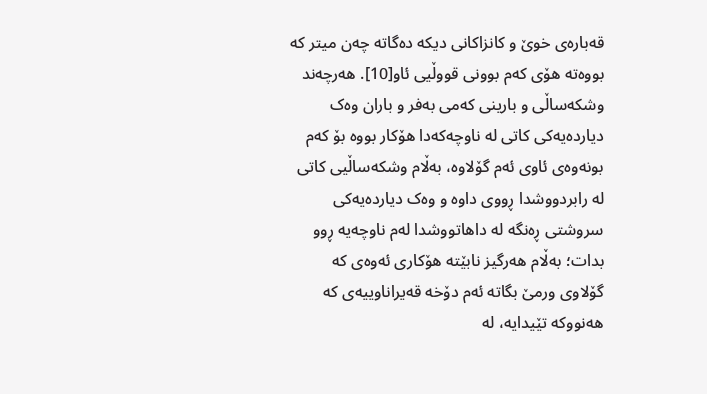قەبارەی خوێ و کانزاکانی دیکە دەگاتە چەن میتر کە بووەتە هۆی کەم بوونی قووڵیی ئاو[10]. هەرچەند وشکەساڵی و بارینی کەمی بەفر و باران وەک دیاردەیەکی کاتی لە ناوچەکەدا هۆکار بووە بۆ کەم بونەوەی ئاوی ئەم گۆلاوە، بەڵام وشکەساڵیی کاتی لە رابردووشدا ڕووی داوە و وەک دیاردەیەکی سروشتی ڕەنگە لە داهاتووشدا لەم ناوچەیە ڕوو بدات؛ بەڵام هەرگیز نابێتە هۆکاری ئەوەی کە گۆلاوی ورمێ بگاتە ئەم دۆخە قەیراناوییەی کە هەنووکە تێیدایە، لە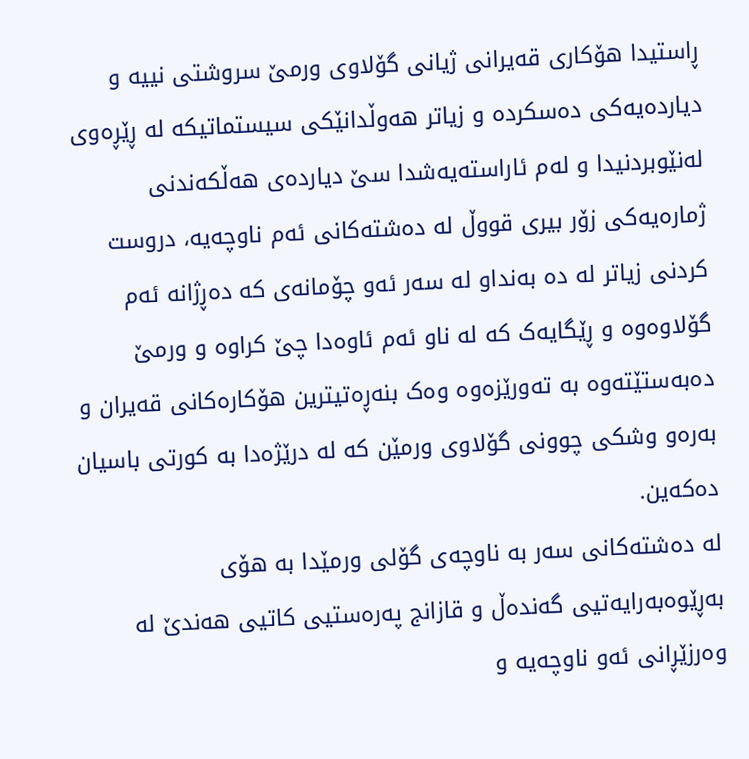ڕاستیدا هۆکاری قەیرانی ژیانی گۆلاوی ورمێ سروشتی نییە و دیاردەیەکی دەسکردە و زیاتر هەوڵدانێکی سیستماتیکە لە ڕێڕەوی لەنێوبردنیدا و لەم ئاراستەیەشدا سێ دیاردەی هەڵکەندنی ژمارەیەکی زۆر بیری قووڵ لە دەشتەکانی ئەم ناوچەیە، دروست کردنی زیاتر لە دە بەنداو لە سەر ئەو چۆمانەی کە دەڕژانە ئەم گۆلاوەوە و ڕێگایەک کە لە ناو ئەم ئاوەدا چێ کراوە و ورمێ دەبەستێتەوە بە تەورێزەوە وەک بنەڕەتیترین هۆکارەکانی قەیران و بەرەو وشکی چوونی گۆلاوی ورمێن کە لە درێژەدا بە کورتی باسیان دەکەین.
لە دەشتەکانی سەر بە ناوچەی گۆلی ورمێدا بە هۆی بەڕێوەبەرایەتیی گەندەڵ و قازانج پەرەستیی کاتیی هەندێ لە وەرزێڕانی ئەو ناوچەیە و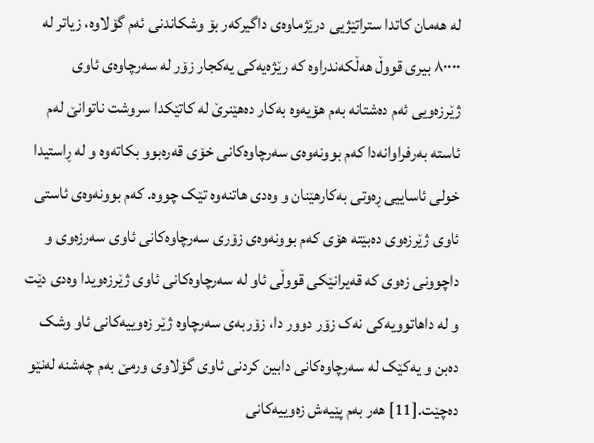لە هەمان کاتدا ستراتێژیی درێژماوەی داگیرکەر بۆ وشکاندنی ئەم گۆلاوە، زیاتر لە ٨٠٠٠٠ بیری قووڵ هەڵکەندراوە کە رێژەیەکی یەکجار زۆر لە سەرچاوەی ئاوی ژێرزەویی ئەم دەشتانە بەم هۆیەوە بەکار دەهێنرێ لە کاتێکدا سروشت ناتوانێ لەم ئاستە بەرفراوانەدا کەم بوونەوەی سەرچاوەکانی خۆی قەرەبوو بکاتەوە و لە ڕاستیدا خولی ئاساییی ڕەوتی بەکارهێنان و وەدی هاتنەوە تێک چووە. کەم بوونەوەی ئاستی ئاوی ژێرزەوی دەبێتە هۆی کەم بوونەوەی زۆری سەرچاوەکانی ئاوی سەرزەوی و داچوونی زەوی کە قەیرانێکی قووڵی ئاو لە سەرچاوەکانی ئاوی ژێرزەویدا وەدی دێت و لە داهاتوویەکی نەک زۆر دوور دا، زۆربەی سەرچاوە ژێر زەوییەکانی ئاو وشک دەبن و یەکێک لە سەرچاوەکانی دابین کردنی ئاوی گۆلاوی ورمێ بەم چەشنە لەنێو دەچێت.[11] هەر بەم پێیەش زەوییەکانی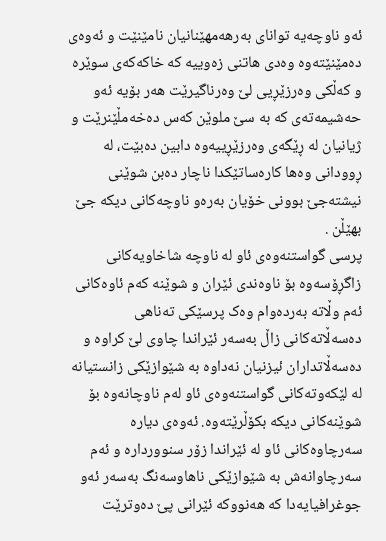ئەو ناوچەیە توانای بەرهەمهێنانیان نامێنێت و ئەوەی دەمێنێتەوە وەدی هاتنی زەوییە کە خاکەکەی سوێرە و کەڵکی وەرزێڕیی لێ وەرناگیرێت هەر بۆیە ئەو حەشیمەتەی کە بە سێ ملوێن کەس دەخەمڵێنرێت و ژیانیان لە ڕێگەی وەرزێڕییەوە دابین دەبێت، لە ڕوودانی وەها کارەساتێکدا ناچار دەبن شوێنی نیشتەجێ بوونی خۆیان بەرەو ناوچەکانی دیکە جێ بهێڵن .
پرسی گواستنەوەی ئاو لە ناوچە شاخاویەکانی زاگڕۆسەوە بۆ ناوەندی ئێران و شوێنە کەم ئاوەکانی ئەم وڵاتە بەردەوام وەک پرسێکی تەناهی دەسەڵاتەکانی زاڵ بەسەر ئێراندا چاوی لێ کراوە و دەسەڵاتداران ئیزنیان نەداوە بە شێوازێکی زانستیانە لە لێکەوتەکانی گواستنەوەی ئاو لەم ناوچانەوە بۆ شوێنەکانی دیکە بکۆڵرێتەوە. ئەوەی دیارە سەرچاوەکانی ئاو لە ئێراندا زۆر سنووردارە و ئەم سەرچاوانەش بە شێوازێکی ناهاوسەنگ بەسەر ئەو جوغرافیایەدا کە هەنووکە ئێرانی پێ دەوترێت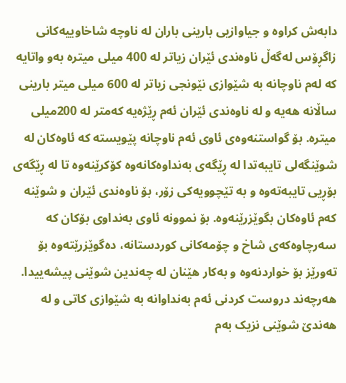دابەش کراوە و جیاوازیی بارینی باران لە ناوچە شاخاوییەکانی زاگڕۆس لەگەڵ ناوەندی ئێران زیاتر لە 400 میلی میترە بەو واتایە کە لەم ناوچانە بە شێوازی نێونجی زیاتر لە 600 میلی میتر بارینی ساڵانە هەیە و لە ناوەندی ئێران ئەم ڕێژەیە کەمتر لە 200میلی میترە. بۆ گواستنەوەی ئاوی ئەم ناوچانە پێویستە کە ئاوەکان لە شوێنگەلی تایبەتدا لە ڕێگەی بەنداوەکانەوە کۆکرێنەوە تا لە ڕێگەی بۆڕیی تایبەتەوە و بە تێچوویەکی زۆر، بۆ ناوەندی ئێران و شوێنە کەم ئاوەکان بگوێزرێنەوە. بۆ نموونە ئاوی بەنداوی بۆکان کە سەرچاوەکەی شاخ و چۆمەکانی کوردستانە، دەگوێزرێتەوە بۆ تەورێز بۆ خواردنەوە و بەکار هێنان لە چەندین شوێنی پیشەییدا. هەرچەند دروست کردنی ئەم بەنداوانە بە شێوازی کاتی و لە هەندێ شوێنی نزیک بەم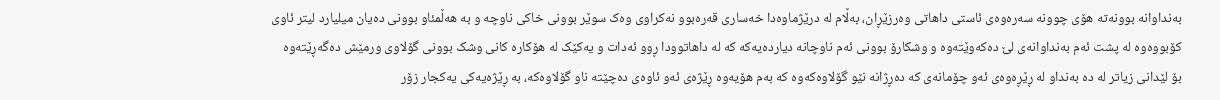بەنداوانە بوونەتە هۆی چوونە سەرەوەی ئاستی داهاتی وەرزێڕان، بەڵام لە درێژماوەدا خەساری قەرەبوو نەکراوی وەک سوێر بوونی خاکی ناوچە و بە هەڵمئاو بوونی دەیان میلیارد لیتر ئاوی کۆبووەوە لە پشت ئەم بەنداوانەی لێ دەکەوێتەوە و وشکارۆ بوونی ئەم ناوچانە دیاردەیەکە کە لە داهاتوودا ڕوو ئەدات و یەکێک لە هۆکارە کانی وشک بوونی گۆلاوی ورمێش دەگەڕێتەوە بۆ لێدانی زیاتر لە دە بەنداو لە ڕێڕەوەی ئەو چۆمانەی کە دەڕژانە نێو گۆلاوەکەوە کە بەم هۆیەوە ڕێژەی ئەو ئاوەی دەچێتە ناو گۆلاوەکە، بە ڕێژەیەکی یەکجار زۆر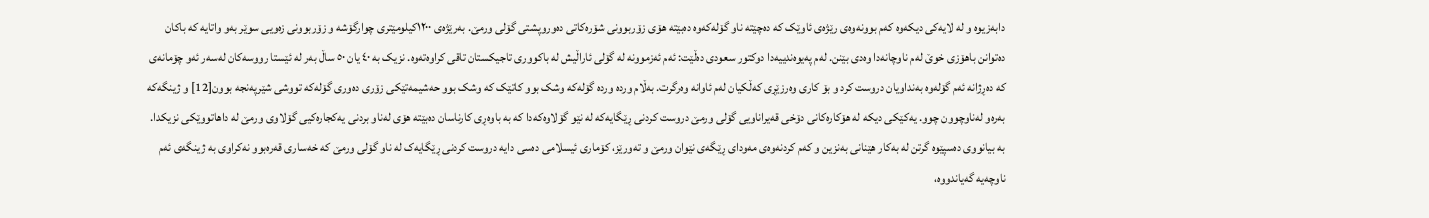دابەزیوە و لە لایەکی دیکەوە کەم بوونەوەی رێژەی ئاوێک کە دەچێتە ناو گۆلەکەوە دەبێتە هۆی زۆربوونی شۆرەکاتی دەوروپشتی گۆلی ورمێ. بەرێژەی ١٢٠٠کیلومێتری چوارگۆشە و زۆربوونی زەویی سوێر بەو واتایە کە باکان دەتوانن باهۆزی خوێ لەم ناوچانەدا وەدی بێنن. لەم پەیوەندییەدا دوکتور سعودی دەڵێت: ئەم ئەزموونە لە گۆلی ئاراڵیش لە باکووری تاجیکستان تاقی کراوەتەوە. نزیک بە ٤٠ یان ٥٠ ساڵ بەر لە ئێستا رووسەکان لەسەر ئەو چۆمانەی کە دەڕژانە ئەم گۆلەوە بەنداویان دروست کرد و بۆ کاری وەرزێڕی کەڵکیان لەم ئاوانە وەرگرت. بەڵام وردە وردە گۆلەکە وشک بوو کاتێک کە وشک بوو حەشیمەتێکی زۆری دەوری گۆلەکە تووشی شێرپەنجە بوون[12] و ژینگەکە بەرەو لەناوچوون چوو. یەکێکی دیکە لە هۆکارەکانی دۆخی قەیراناویی گۆلی ورمێ دروست کردنی ڕێگایەکە لە نێو گۆلاوەکەدا کە بە باوەڕی کارناسان دەبێتە هۆی لەناو بردنی یەکجارەکیی گۆلاوی ورمێ لە داهاتووێکی نزیکدا.
بە بیانووی دەسپێوە گرتن لە بەکار هێنانی بەنزین و کەم کردنەوەی مەودای ڕێگەی نێوان ورمێ و تەورێز، کۆماری ئیسلامی دەسی دایە دروست کردنی ڕێگایەک لە ناو گۆلی ورمێ کە خەساری قەرەبوو نەکراوی بە ژینگەی ئەم ناوچەیە گەیاندووە،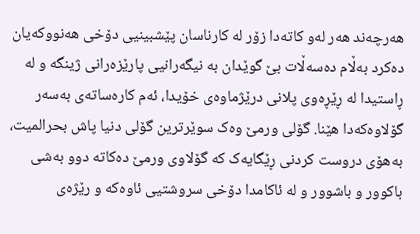هەرچەند هەر لەو کاتەدا زۆر لە کارناسان پێشبینیی دۆخی هەنووکەیان دەکرد بەڵام دەسەڵات بێ گوێدان بە نیگەرانیی پارێزەرانی ژینگە و لە ڕاستیدا لە ڕێڕەوی پلانی درێژماوەی خۆیدا، ئەم کارەساتەی بەسەر گۆلاوەکەدا هێنا. گۆلی ورمێ وەک سوێرترین گۆلی دنیا پاش بحرالمیت، بەهۆی دروست کردنی ڕێگایەک کە گۆلاوی ورمێ دەکاتە دوو بەشی باکوور و باشوور و لە ئاکامدا دۆخی سروشتیی ئاوەکە و رێژەی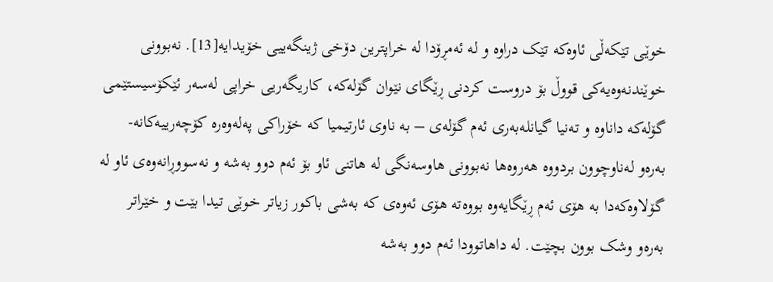خوێی تێکەڵی ئاوەکە تێک دراوە و لە ئەمڕۆدا لە خراپترین دۆخی ژینگەییی خۆیدایە[13]. نەبوونی خوێندنەوەیەکی قووڵ بۆ دروست کردنی ڕێگای نێوان گۆلەکە، کاریگەریی خراپی لەسەر ئێکۆسیستێمی گۆلەکە داناوە و تەنیا گیانلەبەری ئەم گۆلەی – بە ناوی ئارتیمیا کە خۆراکی پەلەوەرە کۆچەرییەکانە- بەرەو لەناوچوون بردووە هەروەها نەبوونی هاوسەنگی لە هاتنی ئاو بۆ ئەم دوو بەشە و نەسووڕانەوەی ئاو لە گۆلاوەکەدا بە هۆی ئەم ڕێگایەوە بووەتە هۆی ئەوەی کە بەشی باکور زیاتر خوێی تیدا بێت و خێراتر بەرەو وشک بوون بچێت. لە داهاتوودا ئەم دوو بەشە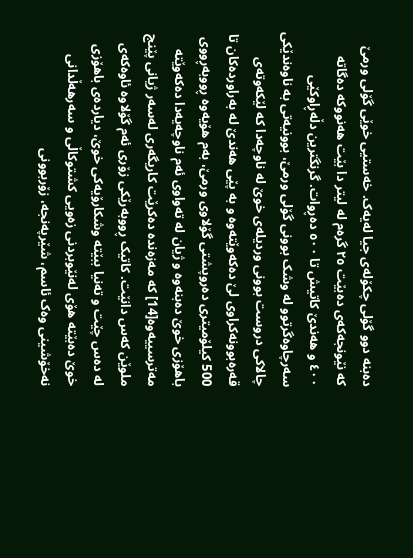دەبنە دوو گۆلی چکۆلەی جیا لەیەک. خەستیی خوێی گۆلی ورمێ کە نێونجەکەی دەبێت ٢٥ گرەم لە لیتر دا بێت هەنووکە دەگاتە ٤٠٠ و هەندێ کاتیش تا ٥٠٠ دەڕوات. گرنگترین دڵەڕاوکێی سەرچاوەگرتوو لە وشک بوونی گۆلی ورمێ، بوونیەتی بە ناوەندێکی چالاکی دروست بوونی وردیلەی خوێ لە ناوچەدا کە لێکەوتەی قەرەبوونەکراوی لێ دەکەوێتەوە و بە پێی هەندێ لە بەراوردەکان تا 500 کیلۆمیتری دەروپشتی گۆلاوی ورمێ، بەم هۆیەوە ڕووبەڕووی باهۆزی خوێ دەبنەوە و ژیان لە تەواوی ئەم ناوچەیەدا دەکەوێتە مەترسییەوە[14] کە مەزەندە دەکرێت کاریگەری لەسەر ژیانی پێنج ملوێن کەس دانێت. کاتیک ڕووبەرێکی زۆری ئەم گۆلاوە ئاوەکەی لە دەس چێت و تەنیا ببێتە وشکارۆیەکی خوێ، دیاردەی باهۆزی خوێ دەبێتە هۆی لەنێوبردنی زەویی کشتوکاڵی و سەرهەڵدانی نەخۆشینی وەک ئاسم، شێرپەنجە، زۆربوونی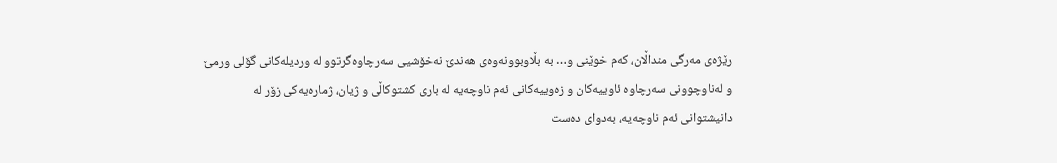رێژەی مەرگی منداڵان، کەم خوێنی و… بە بڵاوبوونەوەی هەندێ نەخۆشیی سەرچاوەگرتوو لە وردیلەکانی گۆلی ورمێ و لەناوچوونی سەرچاوە ئاوییەکان و زەوییەکانی ئەم ناوچەیە لە باری کشتوکاڵی و ژیان، ژمارەیەکی زۆر لە دانیشتوانی ئەم ناوچەیە، بەدوای دەست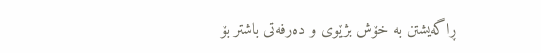ڕاگەیشتن بە خۆش بژێوی و دەرفەتی باشتر بۆ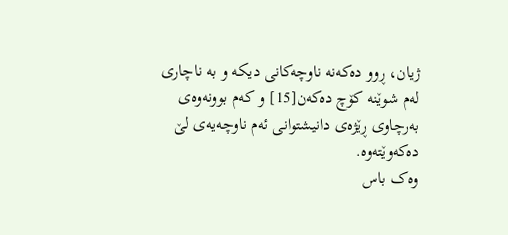ژیان، ڕوو دەکەنە ناوچەکانی دیکە و بە ناچاری لەم شوێنە کۆچ دەکەن[15] و کەم بوونەوەی بەرچاوی ڕێژەی دانیشتوانی ئەم ناوچەیەی لێ دەکەوێتەوە.
وەک باس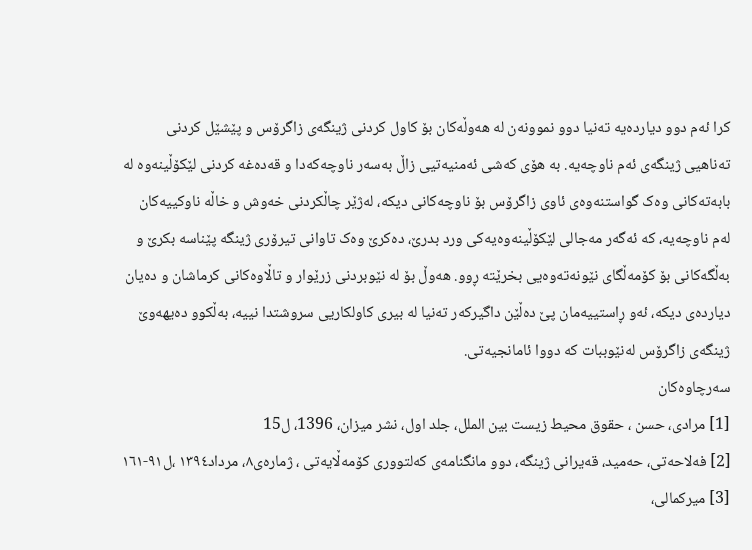کرا ئەم دوو دیاردەیە تەنیا دوو نموونەن لە هەوڵەکان بۆ کاول کردنی ژینگەی زاگرۆس و پێشێل کردنی تەناهیی ژینگەی ئەم ناوچەیە. بە هۆی کەشی ئەمنیەتیی زاڵ بەسەر ناوچەکەدا و قەدەغە کردنی لێکۆڵینەوە لە بابەتەکانی وەک گواستنەوەی ئاوی زاگرۆس بۆ ناوچەکانی دیکە، لەژێر چاڵکردنی خەوش و خاڵە ناوکییەکان لەم ناوچەیە، کە ئەگەر مەجالی لێکۆڵینەوەیەکی ورد بدرێ، دەکرێ وەک تاوانی تیرۆری ژینگە پێناسە بکرێ و بەڵگەکانی بۆ کۆمەڵگای نێونەتەوەیی بخرێتە ڕوو. هەوڵ بۆ لە نێوبردنی زرێوار و تاڵاوەکانی کرماشان و دەیان دیاردەی دیکە، ئەو ڕاستییەمان پێ دەڵێن داگیرکەر تەنیا لە بیری کاولکاریی سروشتدا نییە، بەڵکوو دەیهەوێ ژینگەی زاگرۆس لەنێوببات کە دووا ئامانجیەتی.
سەرچاوەکان
[1] مرادی، حسن ، حقوق محیط زیست بین الملل، جلد اول، نشر میزان، 1396، ل15
[2] فەلاحەتی، حەمید، قەیرانی ژینگە، دوو مانگنامەی کەلتووری کۆمەڵایەتی ، ژمارەی٨، مرداد١٣٩٤ ،ل٩١-١٦١
[3] میرکمالی،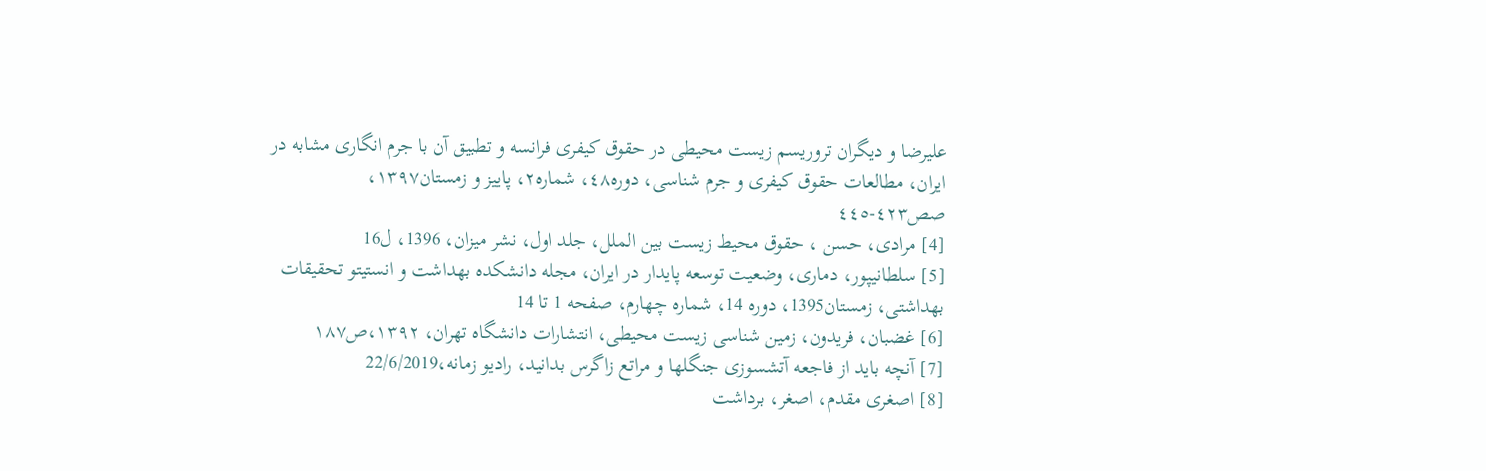علیرضا و دیگران تروریسم زیست محیطی در حقوق کیفری فرانسە و تطبیق آن با جرم انگاری مشابە در ایران، مطالعات حقوق کیفری و جرم شناسی، دورە٤٨، شمارە٢، پاییز و زمستان١٣٩٧، صص٤٢٣-٤٤٥
[4] مرادی، حسن ، حقوق محیط زیست بین الملل، جلد اول، نشر میزان، 1396، ل16
[5] سلطانیپور، دماری، وضعیت توسعه پایدار در ایران، مجله دانشکده بهداشت و انستیتو تحقیقات بهداشتی، زمستان1395، دوره 14، شماره چهارم، صفحه 1 تا 14
[6] غضبان، فریدون، زمین شناسی زیست محیطی، انتشارات دانشگاه تهران، ١٣٩٢،ص١٨٧
[7] آنچه باید از فاجعه آتشسوزی جنگلها و مراتع زاگرس بدانید، رادیو زمانه،22/6/2019
[8] اصغری مقدم، اصغر، برداشت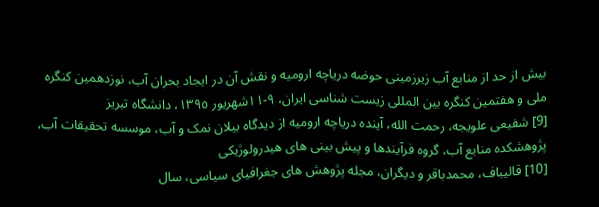بیش از حد از منابع آب زیرزمینی حوضە دریاچە ارومیە و نقش آن در ایجاد بحران آب، نوزدهمین کنگرە ملی و هفتمین کنگرە بین المللی زیست شناسی ایران، ٩-١١شهریور ١٣٩٥، دانشگاه تبریز
[9] شفیعی علویجە، رحمت اللە، آیندە دریاچە ارومیە از دیدگاه بیلان نمک و آب، موسسە تحقیقات آب، پژوهشکدە منابع آب، گروە فرآیندها و پیش بینی های هیدرولوژیکی
[10] قالیباف، محمدباقر و دیگران، مجلە پژوهش های جغرافیای سیاسی، سال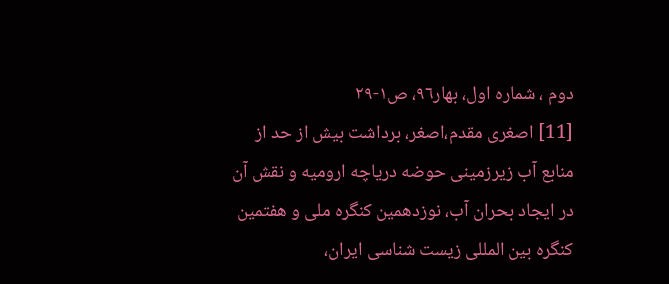دوم ، شمارە اول، بهار٩٦، ص١-٢٩
[11] اصغری مقدم،اصغر، برداشت بیش از حد از منابع آب زیرزمینی حوضە دریاچە ارومیە و نقش آن در ایجاد بحران آب، نوزدهمین کنگرە ملی و هفتمین کنگرە بین المللی زیست شناسی ایران،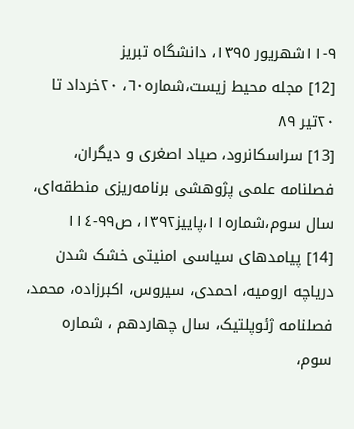٩-١١شهریور ١٣٩٥، دانشگاه تبریز
[12] مجلە محیط زیست،شمارە٦٠، ٢٠خرداد تا ٢٠تیر ٨٩
[13] سراسکانرود، صیاد اصغری و دیگران، فصلنامە علمی پژوهشی برنامەریزی منطقەای، سال سوم،شمارە١١،پاییز١٣٩٢، ص٩٩-١١٤
[14] پیامدهای سیاسی امنیتی خشک شدن دریاچە ارومیە، احمدی، سیروس، اکبرزادە، محمد، فصلنامە ژئوپلتیک، سال چهاردهم ، شمارە سوم،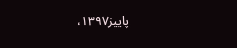پاییز١٣٩٧،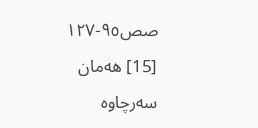صص٩٥-١٢٧
[15] هەمان سەرچاوە